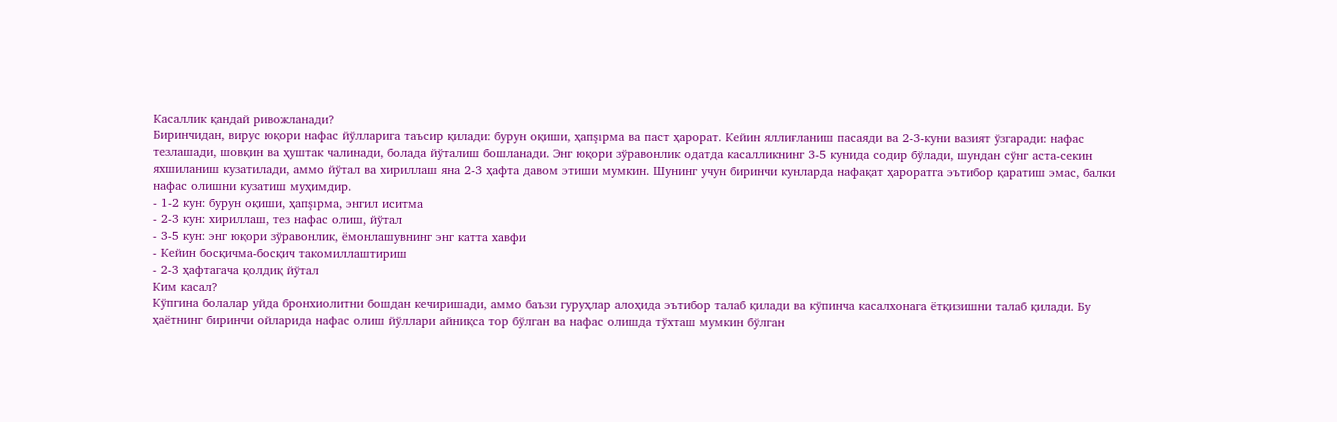Касаллик қандай ривожланади?
Биринчидан, вирус юқори нафас йўлларига таъсир қилади: бурун оқиши, ҳапşıрма ва паст ҳарорат. Кейин яллиғланиш пасаяди ва 2-3-куни вазият ўзгаради: нафас тезлашади, шовқин ва ҳуштак чалинади, болада йўталиш бошланади. Энг юқори зўравонлик одатда касалликнинг 3-5 кунида содир бўлади, шундан сўнг аста-секин яхшиланиш кузатилади, аммо йўтал ва хириллаш яна 2-3 ҳафта давом этиши мумкин. Шунинг учун биринчи кунларда нафақат ҳароратга эътибор қаратиш эмас, балки нафас олишни кузатиш муҳимдир.
- 1-2 кун: бурун оқиши, ҳапşıрма, энгил иситма
- 2-3 кун: хириллаш, тез нафас олиш, йўтал
- 3-5 кун: энг юқори зўравонлик, ёмонлашувнинг энг катта хавфи
- Кейин босқичма-босқич такомиллаштириш
- 2-3 ҳафтагача қолдиқ йўтал
Ким касал?
Кўпгина болалар уйда бронхиолитни бошдан кечиришади, аммо баъзи гуруҳлар алоҳида эътибор талаб қилади ва кўпинча касалхонага ётқизишни талаб қилади. Бу ҳаётнинг биринчи ойларида нафас олиш йўллари айниқса тор бўлган ва нафас олишда тўхташ мумкин бўлган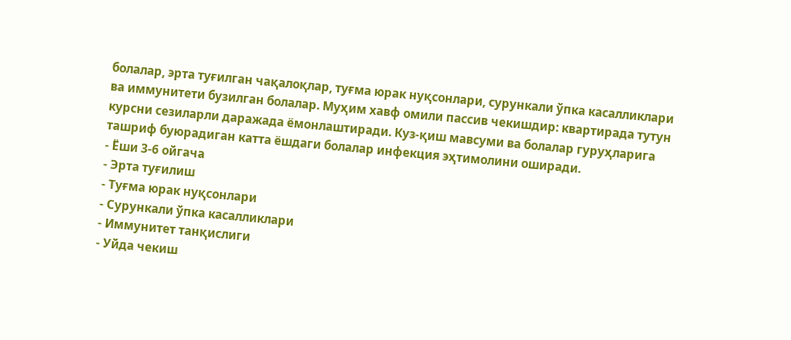болалар, эрта туғилган чақалоқлар, туғма юрак нуқсонлари, сурункали ўпка касалликлари ва иммунитети бузилган болалар. Муҳим хавф омили пассив чекишдир: квартирада тутун курсни сезиларли даражада ёмонлаштиради. Куз-қиш мавсуми ва болалар гуруҳларига ташриф буюрадиган катта ёшдаги болалар инфекция эҳтимолини оширади.
- Ёши 3-6 ойгача
- Эрта туғилиш
- Туғма юрак нуқсонлари
- Сурункали ўпка касалликлари
- Иммунитет танқислиги
- Уйда чекиш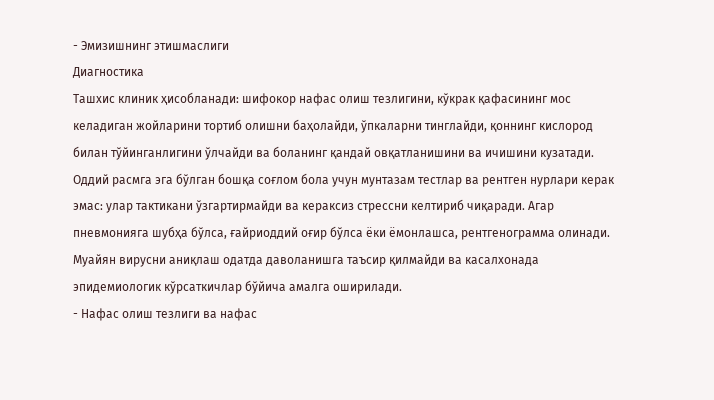- Эмизишнинг этишмаслиги
Диагностика
Ташхис клиник ҳисобланади: шифокор нафас олиш тезлигини, кўкрак қафасининг мос келадиган жойларини тортиб олишни баҳолайди, ўпкаларни тинглайди, қоннинг кислород билан тўйинганлигини ўлчайди ва боланинг қандай овқатланишини ва ичишини кузатади. Оддий расмга эга бўлган бошқа соғлом бола учун мунтазам тестлар ва рентген нурлари керак эмас: улар тактикани ўзгартирмайди ва кераксиз стрессни келтириб чиқаради. Агар пневмонияга шубҳа бўлса, ғайриоддий оғир бўлса ёки ёмонлашса, рентгенограмма олинади. Муайян вирусни аниқлаш одатда даволанишга таъсир қилмайди ва касалхонада эпидемиологик кўрсаткичлар бўйича амалга оширилади.
- Нафас олиш тезлиги ва нафас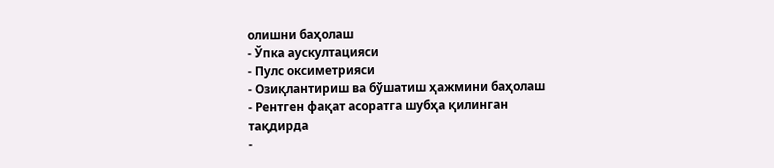олишни баҳолаш
- Ўпка аускултацияси
- Пулс оксиметрияси
- Озиқлантириш ва бўшатиш ҳажмини баҳолаш
- Рентген фақат асоратга шубҳа қилинган тақдирда
-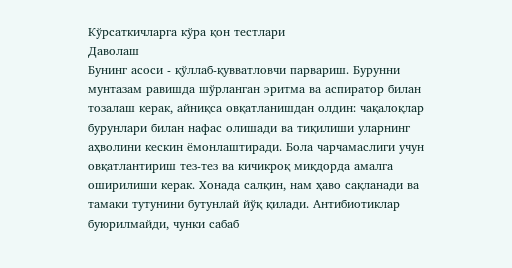Кўрсаткичларга кўра қон тестлари
Даволаш
Бунинг асоси - қўллаб-қувватловчи парвариш. Бурунни мунтазам равишда шўрланган эритма ва аспиратор билан тозалаш керак, айниқса овқатланишдан олдин: чақалоқлар бурунлари билан нафас олишади ва тиқилиши уларнинг аҳволини кескин ёмонлаштиради. Бола чарчамаслиги учун овқатлантириш тез-тез ва кичикроқ миқдорда амалга оширилиши керак. Хонада салқин, нам ҳаво сақланади ва тамаки тутунини бутунлай йўқ қилади. Антибиотиклар буюрилмайди, чунки сабаб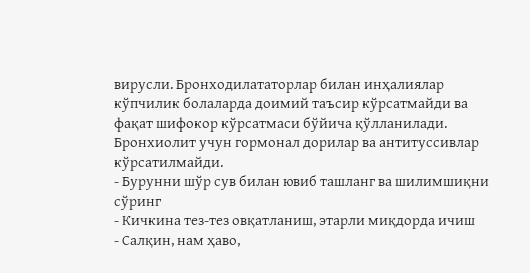вирусли. Бронходилататорлар билан инҳалиялар кўпчилик болаларда доимий таъсир кўрсатмайди ва фақат шифокор кўрсатмаси бўйича қўлланилади. Бронхиолит учун гормонал дорилар ва антитуссивлар кўрсатилмайди.
- Бурунни шўр сув билан ювиб ташланг ва шилимшиқни сўринг
- Кичкина тез-тез овқатланиш, этарли миқдорда ичиш
- Салқин, нам ҳаво,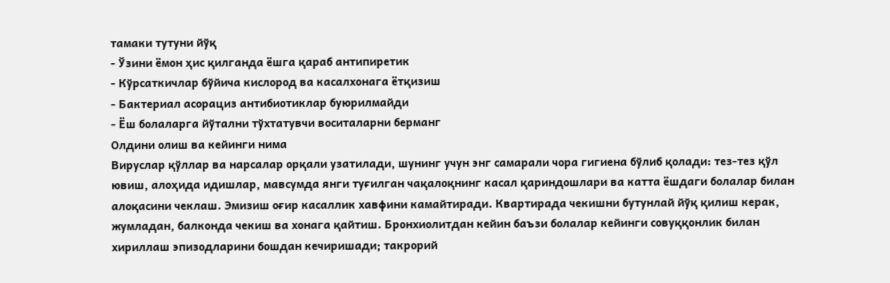тамаки тутуни йўқ
- Ўзини ёмон ҳис қилганда ёшга қараб антипиретик
- Кўрсаткичлар бўйича кислород ва касалхонага ётқизиш
- Бактериал асорациз антибиотиклар буюрилмайди
- Ёш болаларга йўтални тўхтатувчи воситаларни берманг
Олдини олиш ва кейинги нима
Вируслар қўллар ва нарсалар орқали узатилади, шунинг учун энг самарали чора гигиена бўлиб қолади: тез-тез қўл ювиш, алоҳида идишлар, мавсумда янги туғилган чақалоқнинг касал қариндошлари ва катта ёшдаги болалар билан алоқасини чеклаш. Эмизиш оғир касаллик хавфини камайтиради. Квартирада чекишни бутунлай йўқ қилиш керак, жумладан, балконда чекиш ва хонага қайтиш. Бронхиолитдан кейин баъзи болалар кейинги совуққонлик билан хириллаш эпизодларини бошдан кечиришади; такрорий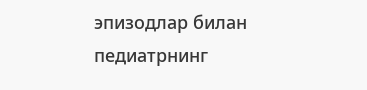эпизодлар билан педиатрнинг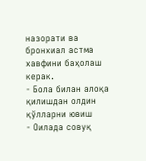назорати ва бронхиал астма хавфини баҳолаш керак.
- Бола билан алоқа қилишдан олдин қўлларни ювиш
- Оилада совуқ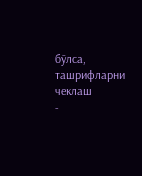бўлса, ташрифларни чеклаш
-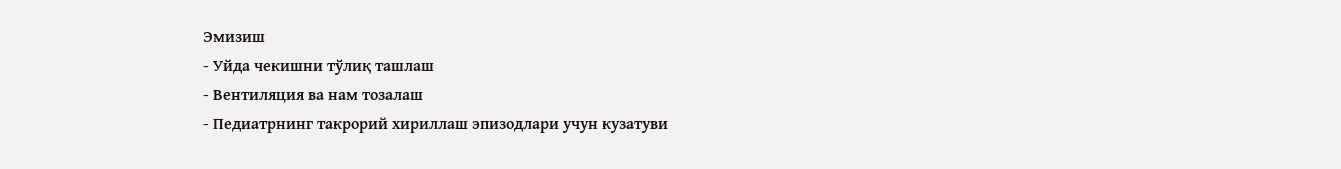Эмизиш
- Уйда чекишни тўлиқ ташлаш
- Вентиляция ва нам тозалаш
- Педиатрнинг такрорий хириллаш эпизодлари учун кузатуви